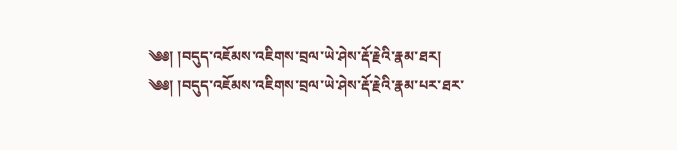༄༅། །བདུད་འཇོམས་འཇིགས་བྲལ་ཡེ་ཤེས་རྡོ་རྗེའི་རྣམ་ཐར།
༄༅། །བདུད་འཇོམས་འཇིགས་བྲལ་ཡེ་ཤེས་རྡོ་རྗེའི་རྣམ་པར་ཐར་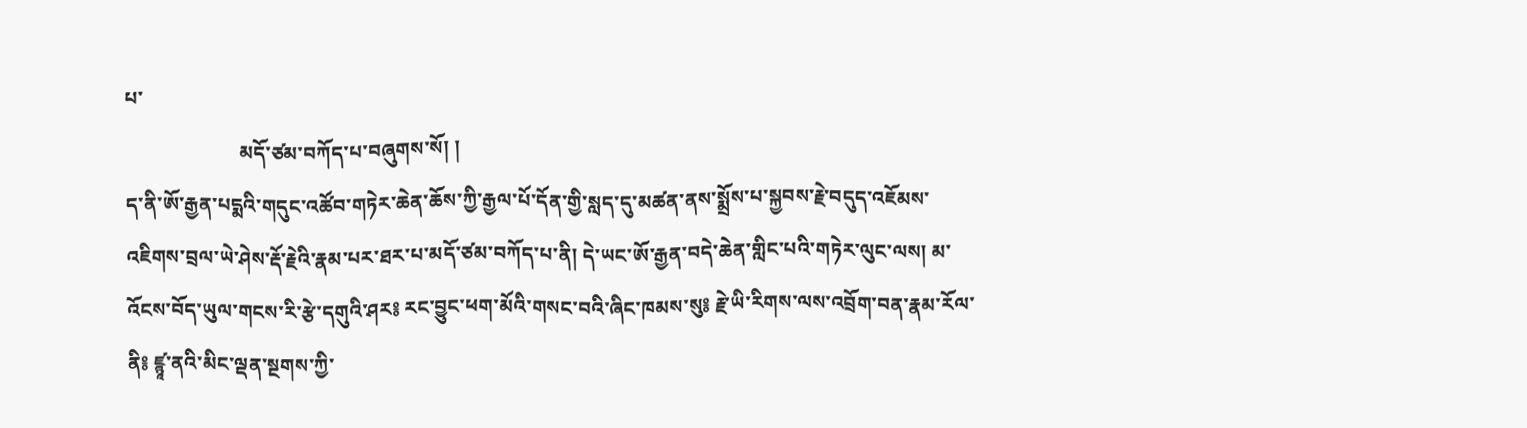པ་
                       མདོ་ཙམ་བཀོད་པ་བཞུགས་སོ། །
ད་ནི་ཨོ་རྒྱན་པདྨའི་གདུང་འཚོབ་གཏེར་ཆེན་ཆོས་ཀྱི་རྒྱལ་པོ་དོན་གྱི་སླད་དུ་མཚན་ནས་སྨྲོས་པ་སྐྱབས་རྗེ་བདུད་འཇོམས་འཇིགས་བྲལ་ཡེ་ཤེས་རྡོ་རྗེའི་རྣམ་པར་ཐར་པ་མདོ་ཙམ་བཀོད་པ་ནི། དེ་ཡང་ཨོ་རྒྱན་བདེ་ཆེན་གླིང་པའི་གཏེར་ལུང་ལས། མ་འོངས་བོད་ཡུལ་གངས་རི་རྩེ་དགུའི་ཤར༔ རང་བྱུང་ཕག་མོའི་གསང་བའི་ཞིང་ཁམས་སུ༔ རྗེ་ཡི་རིགས་ལས་འབྲོག་བན་རྣམ་རོལ་ནི༔ ཛྙཱ་ནའི་མིང་ལྡན་སྔགས་ཀྱི་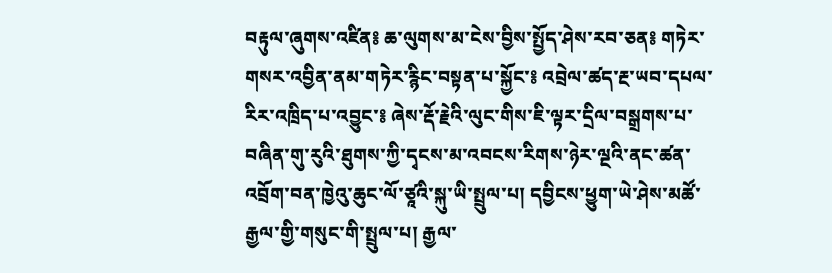བརྟུལ་ཞུགས་འཛིན༔ ཆ་ལུགས་མ་ངེས་བྱིས་སྤྱོད་ཤེས་རབ་ཅན༔ གཏེར་གསར་འབྱིན་ནམ་གཏེར་རྙིང་བསྟན་པ་སྐྱོང་༔ འབྲེལ་ཚད་རྔ་ཡབ་དཔལ་རིར་འཁྲིད་པ་འབྱུང་༔ ཞེས་རྡོ་རྗེའི་ལུང་གིས་ཇི་ལྟར་དྲིལ་བསྒྲགས་པ་བཞིན་གུ་རུའི་ཐུགས་ཀྱི་དྭངས་མ་འབངས་རིགས་ཉེར་ལྔའི་ནང་ཚན་འབྲོག་བན་ཁྱེའུ་ཆུང་ལོ་ཙཱའི་སྐུ་ཡི་སྤྲུལ་པ། དབྱིངས་ཕྱུག་ཡེ་ཤེས་མཚོ་རྒྱལ་གྱི་གསུང་གི་སྤྲུལ་པ། རྒྱལ་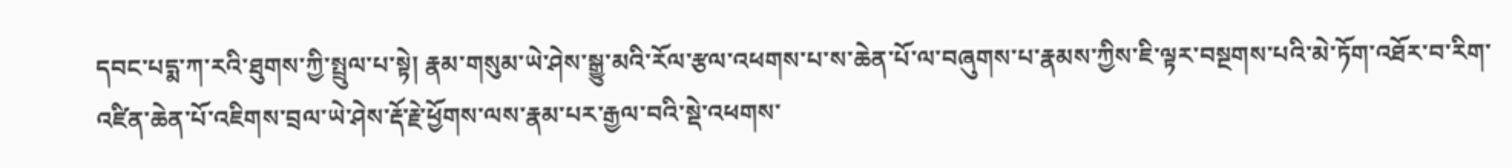དབང་པདྨ་ཀ་རའི་ཐུགས་ཀྱི་སྤྲུལ་པ་སྟེ། རྣམ་གསུམ་ཡེ་ཤེས་སྒྱུ་མའི་རོལ་རྩལ་འཕགས་པ་ས་ཆེན་པོ་ལ་བཞུགས་པ་རྣམས་ཀྱིས་ཇི་ལྟར་བསྔགས་པའི་མེ་ཏོག་འཐོར་བ་རིག་འཛིན་ཆེན་པོ་འཇིགས་བྲལ་ཡེ་ཤེས་རྡོ་རྗེ་ཕྱོགས་ལས་རྣམ་པར་རྒྱལ་བའི་སྡེ་འཕགས་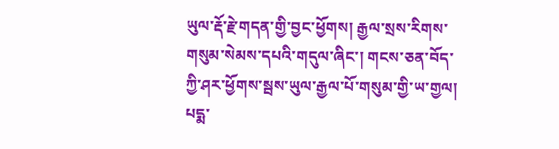ཡུལ་རྡོ་རྗེ་གདན་གྱི་བྱང་ཕྱོགས། རྒྱལ་སྲས་རིགས་གསུམ་སེམས་དཔའི་གདུལ་ཞིང་། གངས་ཅན་བོད་ཀྱི་ཤར་ཕྱོགས་སྦས་ཡུལ་རྒྱལ་པོ་གསུམ་གྱི་ཡ་གྱལ། པདྨ་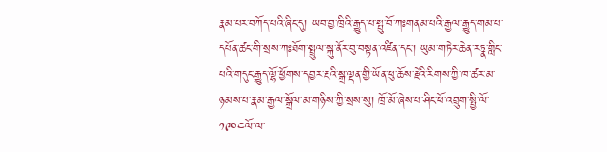རྣམ་པར་བཀོད་པའི་ཞིང་དུ། ཡབ་བྱ་ཁྲིའི་རྒྱུད་པ་སྤུ་བོ་ཀཿགནམ་པའི་རྒྱལ་རྒྱུད་གམ་པ་དཔོན་ཚང་གི་སྲས་ཀཿཐོག་སྤྲུལ་སྐུ་ནོར་བུ་བསྟན་འཛིན་དང་། ཡུམ་གཏེར་ཆེན་རཏྣ་གླིང་པའི་གདུང་རྒྱུད་ལྷོ་ཕྱོགས་དབྱར་རྔའི་སྒྲ་ལྡན་གྱི་ཡོན་ཕུ་ཆོས་རྗེའི་རིགས་ཀྱི་ཁ་ཚར་མ་ཉམས་པ་རྣམ་རྒྱལ་སྒྲོལ་མ་གཉིས་ཀྱི་སྲས་སུ། ཁྲོ་མོ་ཞེས་པ་ཤིང་ཕོ་འབྲུག་སྤྱི་ལོ་༡༩༠༤ལོ་ལ་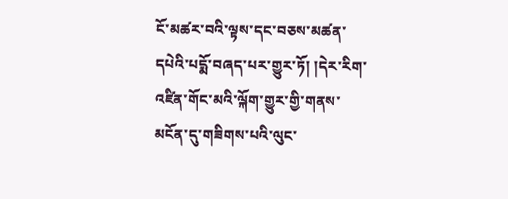ངོ་མཚར་བའི་ལྟས་དང་བཅས་མཚན་དཔེའི་པདྨོ་བཞད་པར་གྱུར་ཏོ། །དེར་རིག་འཛིན་གོང་མའི་ལྐོག་གྱུར་གྱི་གནས་མངོན་དུ་གཟིགས་པའི་ལུང་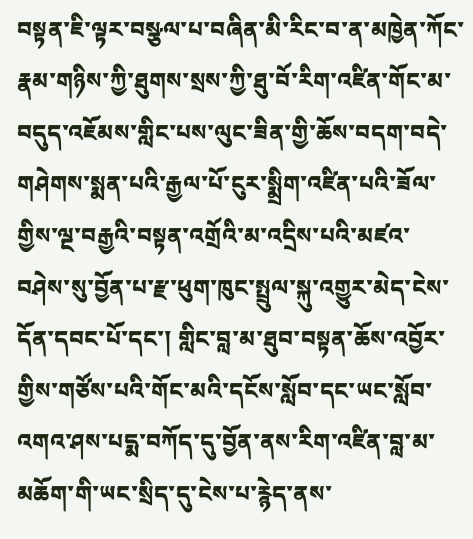བསྟན་ཇི་ལྟར་བསྩལ་པ་བཞིན་མི་རིང་བ་ན་མཁྱེན་ཀོང་རྣམ་གཉིས་ཀྱི་ཐུགས་སྲས་ཀྱི་ཐུ་བོ་རིག་འཛིན་གོང་མ་བདུད་འཇོམས་གླིང་པས་ལུང་ཟིན་གྱི་ཆོས་བདག་བདེ་གཤེགས་སྨན་པའི་རྒྱལ་པོ་ངུར་སྨྲིག་འཛིན་པའི་ཟོལ་གྱིས་ལྔ་བརྒྱའི་བསྟན་འགྲོའི་མ་འདྲིས་པའི་མཛའ་བཤེས་སུ་བྱོན་པ་རྫ་ཕུག་ཁུང་སྤྲུལ་སྐུ་འགྱུར་མེད་ངེས་དོན་དབང་པོ་དང་། གླིང་བླ་མ་ཐུབ་བསྟན་ཆོས་འབྱོར་གྱིས་གཙོས་པའི་གོང་མའི་དངོས་སློབ་དང་ཡང་སློབ་འགའ་ཤས་པདྨ་བཀོད་དུ་བྱོན་ནས་རིག་འཛིན་བླ་མ་མཆོག་གི་ཡང་སྲིད་དུ་ངེས་པ་རྙེད་ནས་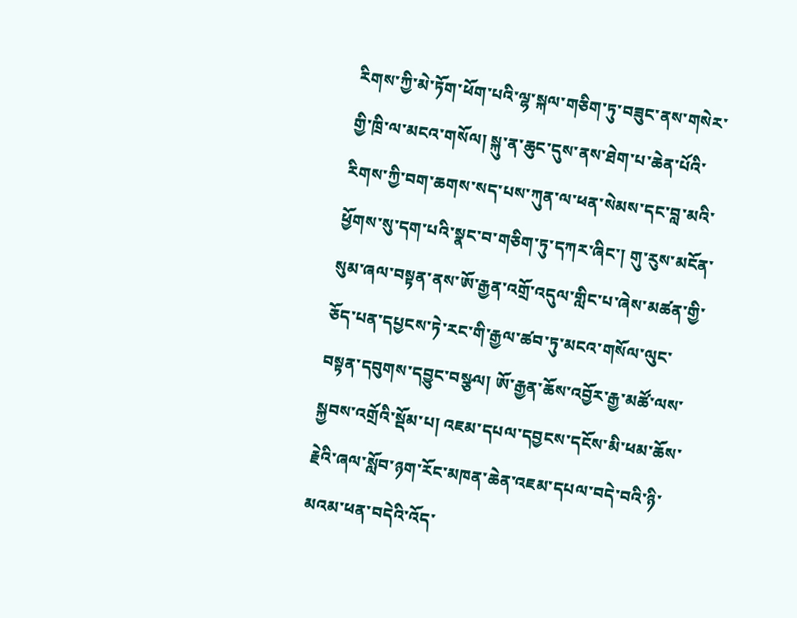རིགས་ཀྱི་མེ་ཏོག་ཕོག་པའི་ལྷ་སྐལ་གཅིག་ཏུ་བཟུང་ནས་གསེར་གྱི་ཁྲི་ལ་མངའ་གསོལ། སྐུ་ན་ཆུང་དུས་ནས་ཐེག་པ་ཆེན་པོའི་རིགས་ཀྱི་བག་ཆགས་སད་པས་ཀུན་ལ་ཕན་སེམས་དང་བླ་མའི་ཕྱོགས་སུ་དག་པའི་སྣང་བ་གཅིག་ཏུ་དཀར་ཞིང་། གུ་རུས་མངོན་སུམ་ཞལ་བསྟན་ནས་ཨོ་རྒྱན་འགྲོ་འདུལ་གླིང་པ་ཞེས་མཚན་གྱི་ཅོད་པན་དཔྱངས་ཏེ་རང་གི་རྒྱལ་ཚབ་ཏུ་མངའ་གསོལ་ལུང་བསྟན་དབུགས་དབྱུང་བསྩལ། ཨོ་རྒྱན་ཆོས་འབྱོར་རྒྱ་མཚོ་ལས་སྐྱབས་འགྲོའི་སྡོམ་པ། འཇམ་དཔལ་དབྱངས་དངོས་མི་ཕམ་ཆོས་རྗེའི་ཞལ་སློབ་ཉག་རོང་མཁན་ཆེན་འཇམ་དཔལ་བདེ་བའི་ཉི་མའམ་ཕན་བདེའི་འོད་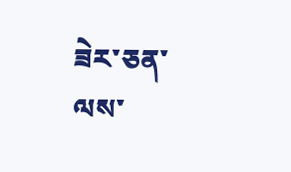ཟེར་ཅན་ལས་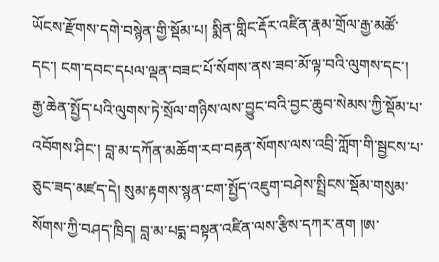ཡོངས་རྫོགས་དགེ་བསྙེན་གྱི་སྡོམ་པ། སྨིན་གླིང་རྡོར་འཛིན་རྣམ་གྲོལ་རྒྱ་མཚོ་དང་། ངག་དབང་དཔལ་ལྡན་བཟང་པོ་སོགས་ནས་ཟབ་མོ་ལྟ་བའི་ལུགས་དང་། རྒྱ་ཆེན་སྤྱོད་པའི་ལུགས་ཏེ་སྲོལ་གཉིས་ལས་བྱུང་བའི་བྱང་ཆུབ་སེམས་ཀྱི་སྡོམ་པ་འབོགས་ཤིང་། བླ་མ་དཀོན་མཆོག་རབ་བརྟན་སོགས་ལས་འབྲི་ཀློག་གི་སྦྱངས་པ་ཅུང་ཟད་མཛད་དེ། སུམ་རྟགས་སྙན་ངག་སྤྱོད་འཇུག་བཤེས་སྤྲིངས་སྡོམ་གསུམ་སོགས་ཀྱི་བཤད་ཁྲིད། བླ་མ་པདྨ་བསྟན་འཛིན་ལས་རྩིས་དཀར་ནག །ཨ་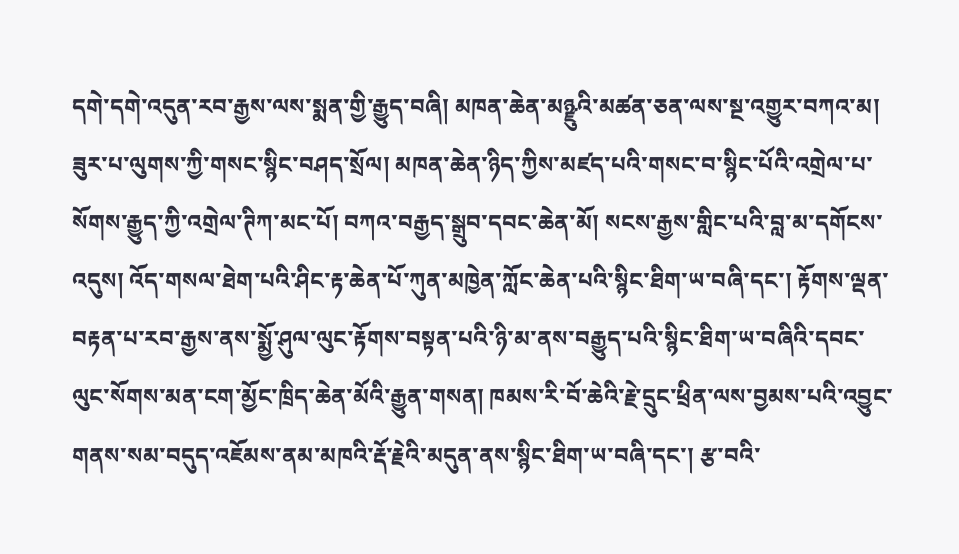དགེ་དགེ་འདུན་རབ་རྒྱས་ལས་སྨན་གྱི་རྒྱུད་བཞི། མཁན་ཆེན་མཉྫུའི་མཚན་ཅན་ལས་སྔ་འགྱུར་བཀའ་མ། ཟུར་པ་ལུགས་ཀྱི་གསང་སྙིང་བཤད་སྲོལ། མཁན་ཆེན་ཉིད་ཀྱིས་མཛད་པའི་གསང་བ་སྙིང་པོའི་འགྲེལ་པ་སོགས་རྒྱུད་ཀྱི་འགྲེལ་ཊིཀ་མང་པོ། བཀའ་བརྒྱད་སྒྲུབ་དབང་ཆེན་མོ། སངས་རྒྱས་གླིང་པའི་བླ་མ་དགོངས་འདུས། འོད་གསལ་ཐེག་པའི་ཤིང་རྟ་ཆེན་པོ་ཀུན་མཁྱེན་ཀློང་ཆེན་པའི་སྙིང་ཐིག་ཡ་བཞི་དང་། རྟོགས་ལྡན་བརྟན་པ་རབ་རྒྱས་ནས་སྨྱོ་ཤུལ་ལུང་རྟོགས་བསྟན་པའི་ཉི་མ་ནས་བརྒྱུད་པའི་སྙིང་ཐིག་ཡ་བཞིའི་དབང་ལུང་སོགས་མན་ངག་མྱོང་ཁྲིད་ཆེན་མོའི་རྒྱུན་གསན། ཁམས་རི་བོ་ཆེའི་རྗེ་དྲུང་ཕྲིན་ལས་བྱམས་པའི་འབྱུང་གནས་སམ་བདུད་འཇོམས་ནམ་མཁའི་རྡོ་རྗེའི་མདུན་ནས་སྙིང་ཐིག་ཡ་བཞི་དང་། རྩ་བའི་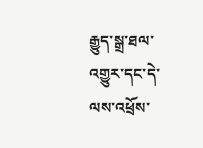རྒྱུད་སྒྲ་ཐལ་འགྱུར་དང་དེ་ལས་འཕྲོས་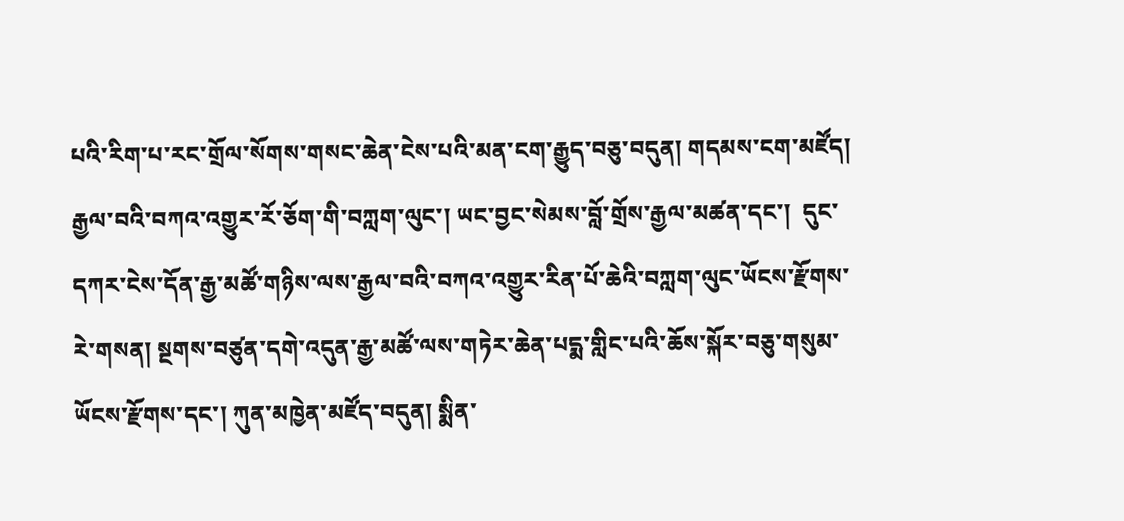པའི་རིག་པ་རང་གྲོལ་སོགས་གསང་ཆེན་ངེས་པའི་མན་ངག་རྒྱུད་བཅུ་བདུན། གདམས་ངག་མཛོད། རྒྱལ་བའི་བཀའ་འགྱུར་རོ་ཅོག་གི་བཀླག་ལུང་། ཡང་བྱང་སེམས་བློ་གྲོས་རྒྱལ་མཚན་དང་།  དུང་དཀར་ངེས་དོན་རྒྱ་མཚོ་གཉིས་ལས་རྒྱལ་བའི་བཀའ་འགྱུར་རིན་པོ་ཆེའི་བཀླག་ལུང་ཡོངས་རྫོགས་རེ་གསན། སྔགས་བཙུན་དགེ་འདུན་རྒྱ་མཚོ་ལས་གཏེར་ཆེན་པདྨ་གླིང་པའི་ཆོས་སྐོར་བཅུ་གསུམ་ཡོངས་རྫོགས་དང་། ཀུན་མཁྱེན་མཛོད་བདུན། སྨིན་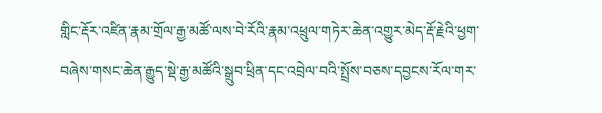གླིང་རྡོར་འཛིན་རྣམ་གྲོལ་རྒྱ་མཚོ་ལས་བེ་རོའི་རྣམ་འཕྲུལ་གཏེར་ཆེན་འགྱུར་མེད་རྡོ་རྗེའི་ཕྱག་བཞེས་གསང་ཆེན་རྒྱུད་སྡེ་རྒྱ་མཚོའི་སྒྲུབ་ཕྲིན་དང་འབྲེལ་བའི་སྤྲོས་བཅས་དབྱངས་རོལ་གར་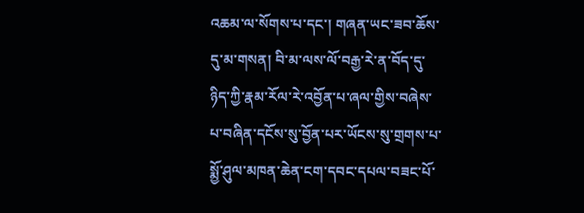འཆམ་ལ་སོགས་པ་དང་། གཞན་ཡང་ཟབ་ཆོས་དུ་མ་གསན། བི་མ་ལས་ལོ་བརྒྱ་རེ་ན་བོད་དུ་ཉིད་ཀྱི་རྣམ་རོལ་རེ་འབྱོན་པ་ཞལ་གྱིས་བཞེས་པ་བཞིན་དངོས་སུ་བྱོན་པར་ཡོངས་སུ་གྲགས་པ་སྨྱོ་ཤུལ་མཁན་ཆེན་ངག་དབང་དཔལ་བཟང་པོ་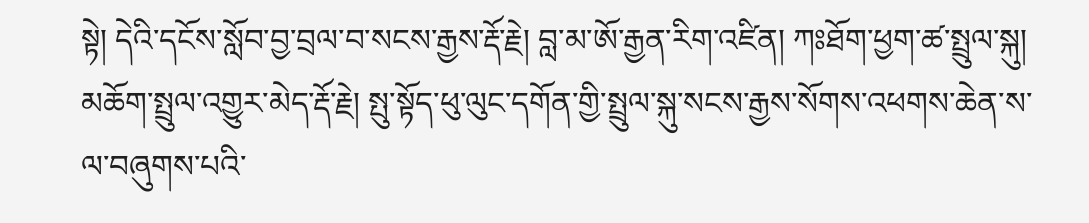སྟེ། དེའི་དངོས་སློབ་བྱ་བྲལ་བ་སངས་རྒྱས་རྡོ་རྗེ། བླ་མ་ཨོ་རྒྱན་རིག་འཛིན། ཀཿཐོག་ཕྱག་ཚ་སྤྲུལ་སྐུ། མཆོག་སྤྲུལ་འགྱུར་མེད་རྡོ་རྗེ། སྤུ་སྟོད་ཕུ་ལུང་དགོན་གྱི་སྤྲུལ་སྐུ་སངས་རྒྱས་སོགས་འཕགས་ཆེན་ས་ལ་བཞུགས་པའི་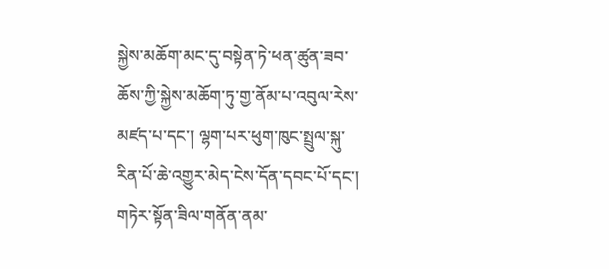སྐྱེས་མཆོག་མང་དུ་བསྟེན་ཏེ་ཕན་ཚུན་ཟབ་ཆོས་ཀྱི་སྐྱེས་མཆོག་ཏུ་གྱ་ནོམ་པ་འབུལ་རེས་མཛད་པ་དང་། ལྷག་པར་ཕུག་ཁུང་སྤྲུལ་སྐུ་རིན་པོ་ཆེ་འགྱུར་མེད་ངེས་དོན་དབང་པོ་དང་། གཏེར་སྟོན་ཟིལ་གནོན་ནམ་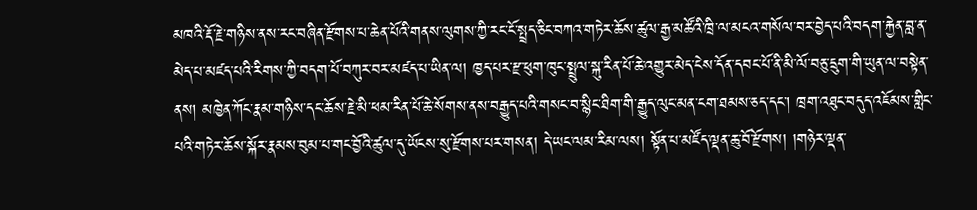མཁའི་རྡོ་རྗེ་གཉིས་ནས་རང་བཞིན་རྫོགས་པ་ཆེན་པོའི་གནས་ལུགས་ཀྱི་རང་ངོ་སྤྲད་ཅིང་བཀའ་གཏེར་ཆོས་ཚུལ་རྒྱ་མཚོའི་ཁྲི་ལ་མངའ་གསོལ་བར་བྱེད་པའི་བདག་རྐྱེན་བླ་ན་མེད་པ་མཛད་པའི་རིགས་ཀྱི་བདག་པོ་བཀུར་བར་མཛད་པ་ཡིན་ལ། ཁྱད་པར་རྫ་ཕུག་ཁུང་སྤྲུལ་སྐུ་རིན་པོ་ཆེ་འགྱུར་མེད་ངེས་དོན་དབང་པོ་ནི་མི་ལོ་བཅུ་དྲུག་གི་ཡུན་ལ་བསྟེན་ནས། མཁྱེན་ཀོང་རྣམ་གཉིས་དང་ཆོས་རྗེ་མི་ཕམ་རིན་པོ་ཆེ་སོགས་ནས་བརྒྱུད་པའི་གསང་བ་སྙིང་ཐིག་གི་རྒྱུད་ལུང་མན་ངག་ཐམས་ཅད་དང་། ཁྲག་འཐུང་བདུད་འཇོམས་གླིང་པའི་གཏེར་ཆོས་སྐོར་རྣམས་བུམ་པ་གང་བྱོའི་ཚུལ་དུ་ཡོངས་སུ་རྫོགས་པར་གསན། དེ་ཡང་ལམ་རིམ་ལས། སྟོན་པ་མཛོད་ལྡན་ཆུ་བོ་རྫོགས། །གཉེར་ལྡན་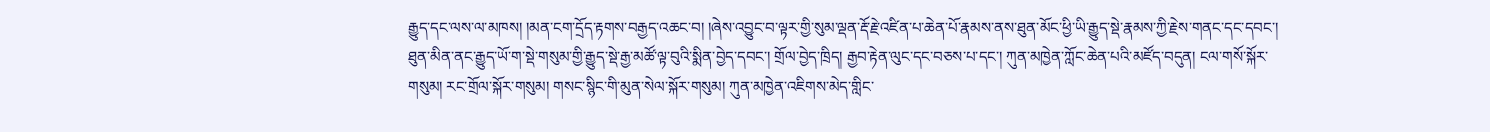རྒྱུད་དང་ལས་ལ་མཁས། །མན་ངག་དྲོད་རྟགས་བརྒྱད་འཆང་བ། །ཞེས་འབྱུང་བ་ལྟར་གྱི་སུམ་ལྡན་རྡོ་རྗེ་འཛིན་པ་ཆེན་པོ་རྣམས་ནས་ཐུན་མོང་ཕྱི་ཡི་རྒྱུད་སྡེ་རྣམས་ཀྱི་རྗེས་གནང་དང་དབང་། ཐུན་མིན་ནང་རྒྱུད་ཡོ་ག་སྡེ་གསུམ་གྱི་རྒྱུད་སྡེ་རྒྱ་མཚོ་ལྟ་བུའི་སྨིན་བྱེད་དབང་། གྲོལ་བྱེད་ཁྲིད། རྒྱབ་རྟེན་ལུང་དང་བཅས་པ་དང་། ཀུན་མཁྱེན་ཀློང་ཆེན་པའི་མཛོད་བདུན། ངལ་གསོ་སྐོར་གསུམ། རང་གྲོལ་སྐོར་གསུམ། གསང་སྙིང་གི་མུན་སེལ་སྐོར་གསུམ། ཀུན་མཁྱེན་འཇིགས་མེད་གླིང་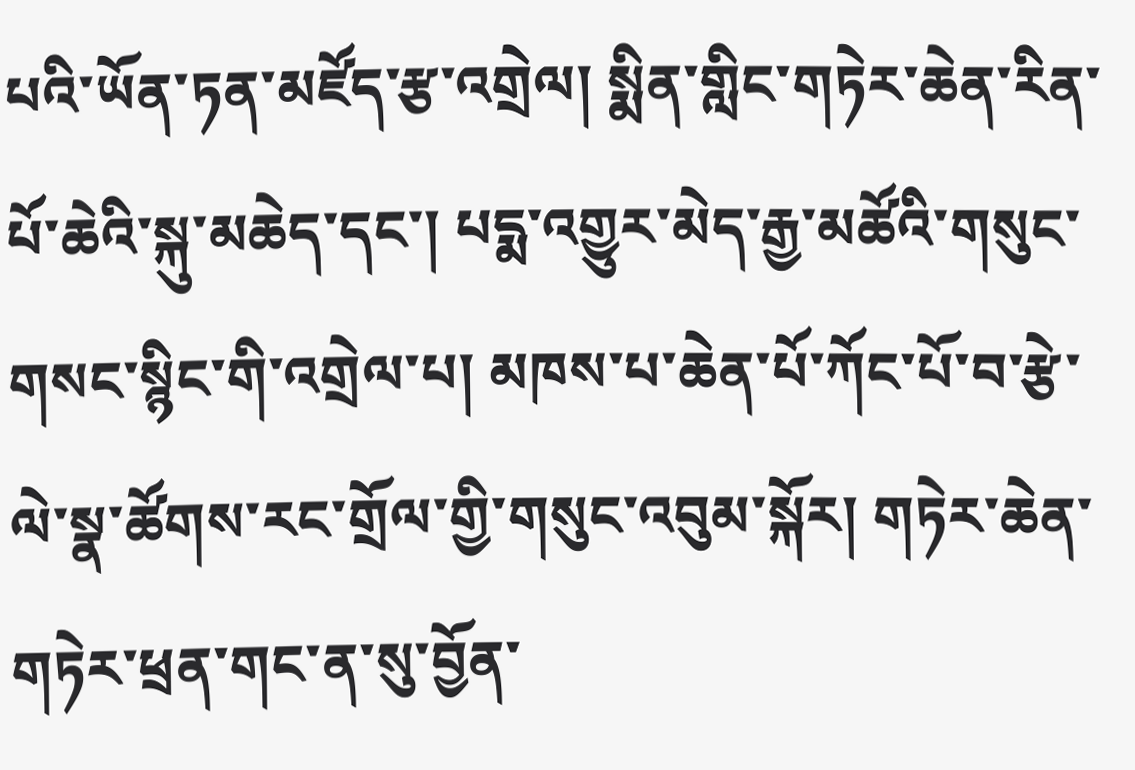པའི་ཡོན་ཏན་མཛོད་རྩ་འགྲེལ། སྨིན་གླིང་གཏེར་ཆེན་རིན་པོ་ཆེའི་སྐུ་མཆེད་དང་། པདྨ་འགྱུར་མེད་རྒྱ་མཚོའི་གསུང་གསང་སྙིང་གི་འགྲེལ་པ། མཁས་པ་ཆེན་པོ་ཀོང་པོ་བ་རྩེ་ལེ་སྣ་ཚོགས་རང་གྲོལ་གྱི་གསུང་འབུམ་སྐོར། གཏེར་ཆེན་གཏེར་ཕྲན་གང་ན་སུ་བྱོན་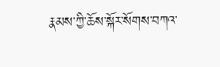རྣམས་ཀྱི་ཆོས་སྐོར་སོགས་བཀའ་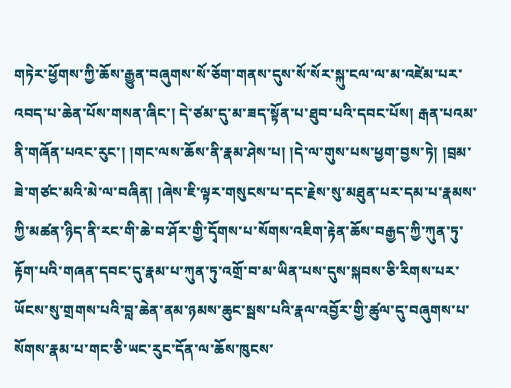གཏེར་ཕྱོགས་ཀྱི་ཆོས་རྒྱུན་བཞུགས་སོ་ཅོག་གནས་དུས་སོ་སོར་སྐུ་ངལ་ལ་མ་འཛེམ་པར་འབད་པ་ཆེན་པོས་གསན་ཞིང་། དེ་ཙམ་དུ་མ་ཟད་སྟོན་པ་ཐུབ་པའི་དབང་པོས། རྒན་པའམ་ནི་གཞོན་པའང་རུང་། །གང་ལས་ཆོས་ནི་རྣམ་ཤེས་པ། །དེ་ལ་གུས་པས་ཕྱག་བྱས་ཏེ། །བྲམ་ཟེ་གཙང་མའི་མེ་ལ་བཞིན། །ཞེས་ཇི་ལྟར་གསུངས་པ་དང་རྗེས་སུ་མཐུན་པར་དམ་པ་རྣམས་ཀྱི་མཚན་ཉིད་ནི་རང་གི་ཆེ་བ་ཤོར་གྱི་དྭོགས་པ་སོགས་འཇིག་རྟེན་ཆོས་བརྒྱད་ཀྱི་ཀུན་ཏུ་རྟོག་པའི་གཞན་དབང་དུ་རྣམ་པ་ཀུན་ཏུ་འགྲོ་བ་མ་ཡིན་པས་དུས་སྐབས་ཅི་རིགས་པར་ཡོངས་སུ་གྲགས་པའི་བླ་ཆེན་ནམ་ཉམས་ཆུང་སྦས་པའི་རྣལ་འབྱོར་གྱི་ཚུལ་དུ་བཞུགས་པ་སོགས་རྣམ་པ་གང་ཅི་ཡང་རུང་དོན་ལ་ཆོས་ཁུངས་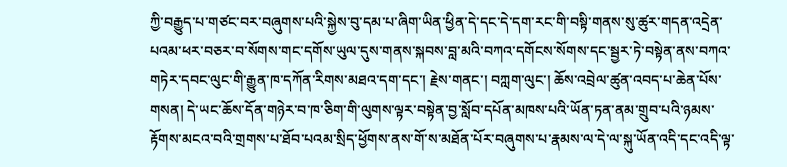ཀྱི་བརྒྱུད་པ་གཙང་བར་བཞུགས་པའི་སྐྱེས་བུ་དམ་པ་ཞིག་ཡིན་ཕྱིན་དེ་དང་དེ་དག་རང་གི་བསྟི་གནས་སུ་ཚུར་གདན་འདྲེན་པའམ་ཕར་བཅར་བ་སོགས་གང་དགོས་ཡུལ་དུས་གནས་སྐབས་བླ་མའི་བཀའ་དགོངས་སོགས་དང་སྦྱར་ཏེ་བསྟེན་ནས་བཀའ་གཏེར་དབང་ལུང་གི་རྒྱུན་ཁ་དཀོན་རིགས་མཐའ་དག་དང་། རྗེས་གནང་། བཀླག་ལུང་། ཆོས་འབྲེལ་ཚུན་འབད་པ་ཆེན་པོས་གསན། དེ་ཡང་ཆོས་དོན་གཉེར་བ་ཁ་ཅིག་གི་ལུགས་ལྟར་བསྟེན་བྱ་སློབ་དཔོན་མཁས་པའི་ཡོན་ཏན་ནམ་གྲུབ་པའི་ཉམས་རྟོགས་མངའ་བའི་གྲགས་པ་ཐོབ་པའམ་སྲིད་ཕྱོགས་ནས་གོ་ས་མཐོན་པོར་བཞུགས་པ་རྣམས་ལ་དེ་ལ་སྐུ་ཡོན་འདི་དང་འདི་ལྟ་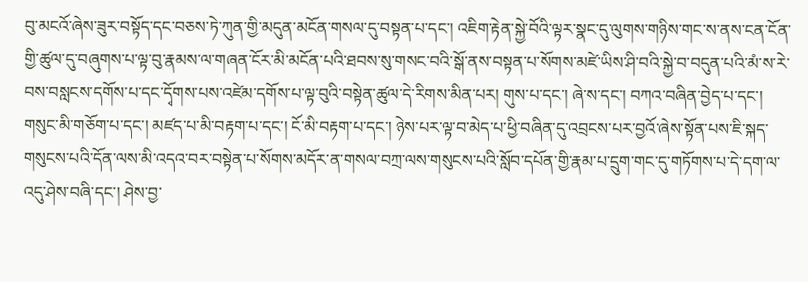བུ་མངའོ་ཞེས་ཟུར་བསྟོད་དང་བཅས་ཏེ་ཀུན་གྱི་མདུན་མངོན་གསལ་དུ་བསྟན་པ་དང་། འཇིག་རྟེན་སྐྱེ་བོའི་ལྟར་སྣང་དུ་ལུགས་གཉིས་གང་ས་ནས་ངན་ངོན་གྱི་ཚུལ་དུ་བཞུགས་པ་ལྟ་བུ་རྣམས་ལ་གཞན་ངོར་མི་མངོན་པའི་ཐབས་སུ་གསང་བའི་སྒོ་ནས་བསྟན་པ་སོགས་མཛེ་ཡིས་ཤི་བའི་སྐྱེ་བ་བདུན་པའི་མཾ་ས་རེ་བས་བསླངས་དགོས་པ་དང་དྭོགས་པས་འཛེམ་དགོས་པ་ལྟ་བུའི་བསྟེན་ཚུལ་དེ་རིགས་མིན་པར། གུས་པ་དང་། ཞེ་ས་དང་། བཀའ་བཞིན་བྱེད་པ་དང་། གསུང་མི་གཅོག་པ་དང་། མཛད་པ་མི་བརྟག་པ་དང་། ངོ་མི་བརྟག་པ་དང་། ཉེས་པར་ལྟ་བ་མེད་པ་ཕྱི་བཞིན་དུ་འབྲངས་པར་བྱའོ་ཞེས་སྟོན་པས་ཇི་སྐད་གསུངས་པའི་དོན་ལས་མི་འདའ་བར་བསྟེན་པ་སོགས་མདོར་ན་གསལ་བཀྲ་ལས་གསུངས་པའི་སློབ་དཔོན་གྱི་རྣམ་པ་དྲུག་གང་དུ་གཏོགས་པ་དེ་དག་ལ་འདུ་ཤེས་བཞི་དང་། ཤེས་བྱ་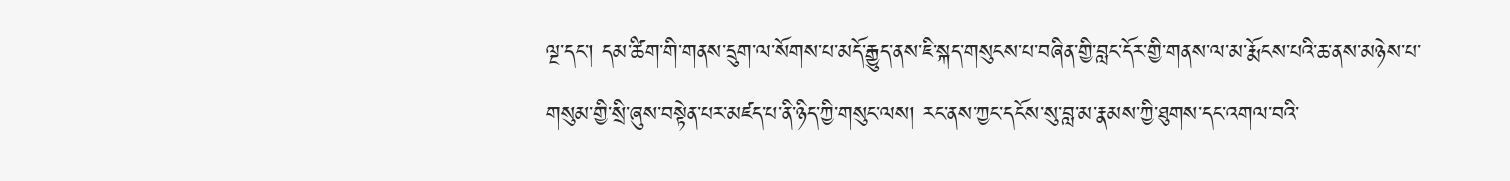ལྔ་དང་། དམ་ཚིག་གི་གནས་དྲུག་ལ་སོགས་པ་མདོ་རྒྱུད་ནས་ཇི་སྐད་གསུངས་པ་བཞིན་གྱི་བླང་དོར་གྱི་གནས་ལ་མ་རྨོངས་པའི་ཆ་ནས་མཉེས་པ་གསུམ་གྱི་སྲི་ཞུས་བསྟེན་པར་མཛད་པ་ནི་ཉིད་ཀྱི་གསུང་ལས། རང་ནས་ཀྱང་དངོས་སུ་བླ་མ་རྣམས་ཀྱི་ཐུགས་དང་འགལ་བའི་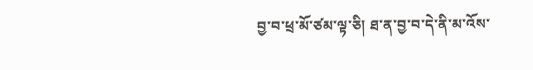བྱ་བ་ཕྲ་མོ་ཙམ་ལྟ་ཅི། ཐ་ན་བྱ་བ་དེ་ནི་མ་འོས་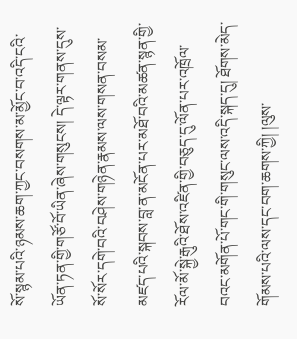སོ་སྙམ་པའི་ཉམས་ཆག་ཀྱང་བསགས་མ་མྱོང་བ་འདི་ངའི་ཡོན་ཏན་གྱི་གཙོ་བོ་ཡིན་ཞེས་གསུངས། དེ་ལྟར་གནས་དུས་སོ་སོར་དགེ་བའི་བཤེས་གཉེན་རྣམས་ལས་གསན་བསམ་མཛད་པའི་སྐབས་བླ་ན་མངོན་པར་མཐོ་བའི་མཚན་སྙན་གྱི་རོལ་མོ་སྐྱེ་རྒུའི་ཐོས་འཛིན་གྱི་བཅུད་དུ་ལོན་པར་འཁྲོལ་བའང་མགོན་པོ་གང་གི་གསུང་ལས་འདི་སྐད་དུ། ཐོགས་མེད་གོམས་པའི་ལས་དང་བག་ཆགས་ཀྱི། །ལུས་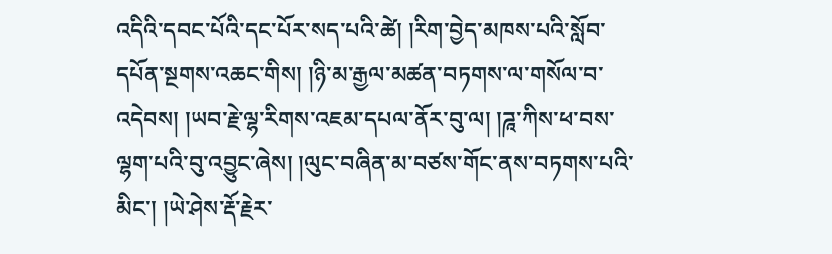འདིའི་དབང་པོའི་དང་པོར་སད་པའི་ཚེ། །རིག་བྱེད་མཁས་པའི་སློབ་དཔོན་སྔགས་འཆང་གིས། །ཉི་མ་རྒྱལ་མཚན་བཏགས་ལ་གསོལ་བ་འདེབས། །ཡབ་རྗེ་ལྷ་རིགས་འཇམ་དཔལ་ནོར་བུ་ལ། །ཌཱ་ཀིས་ཕ་བས་ལྷག་པའི་བུ་འབྱུང་ཞེས། །ལུང་བཞིན་མ་བཙས་གོང་ནས་བཏགས་པའི་མིང་། །ཡེ་ཤེས་རྡོ་རྗེར་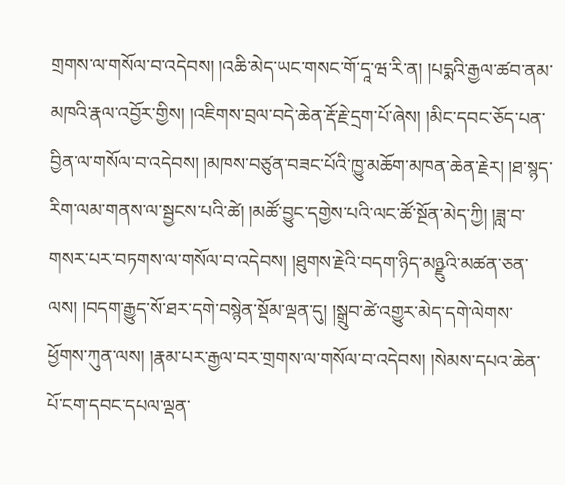གྲགས་ལ་གསོལ་བ་འདེབས། །འཆི་མེད་ཡང་གསང་གོ་དཱ་ཝ་རི་ན། །པདྨའི་རྒྱལ་ཚབ་ནམ་མཁའི་རྣལ་འབྱོར་གྱིས། །འཇིགས་བྲལ་བདེ་ཆེན་རྡོ་རྗེ་དྲག་པོ་ཞེས། །མིང་དབང་ཅོད་པན་བྱིན་ལ་གསོལ་བ་འདེབས། །མཁས་བཙུན་བཟང་པོའི་ཁྱུ་མཆོག་མཁན་ཆེན་རྗེར། །ཐ་སྙད་རིག་ལམ་གནས་ལ་སྦྱངས་པའི་ཚེ། །མཚོ་བྱུང་དགྱེས་པའི་ལང་ཚོ་སྔོན་མེད་ཀྱི། །ཟླ་བ་གསར་པར་བཏགས་ལ་གསོལ་བ་འདེབས། །ཐུགས་རྗེའི་བདག་ཉིད་མཉྫུའི་མཚན་ཅན་ལས། །བདག་རྒྱུད་སོ་ཐར་དགེ་བསྙེན་སྡོམ་ལྡན་དུ། །སྒྲུབ་ཚེ་འགྱུར་མེད་དགེ་ལེགས་ཕྱོགས་ཀུན་ལས། །རྣམ་པར་རྒྱལ་བར་གྲགས་ལ་གསོལ་བ་འདེབས། །སེམས་དཔའ་ཆེན་པོ་ངག་དབང་དཔལ་ལྡན་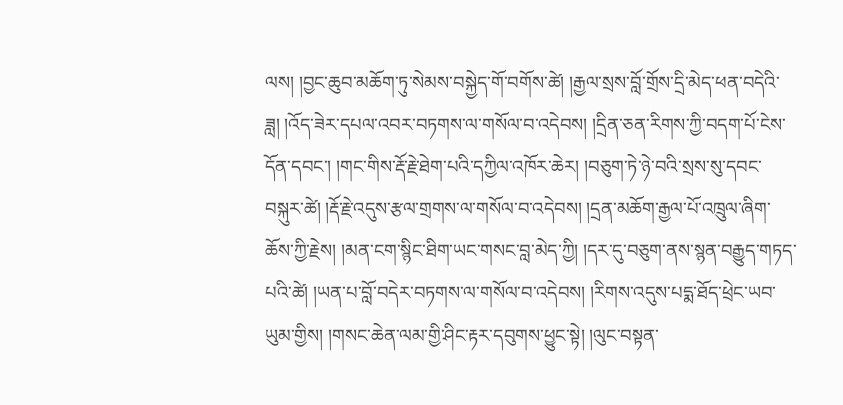ལས། །བྱང་ཆུབ་མཆོག་ཏུ་སེམས་བསྐྱེད་གོ་བགོས་ཚེ། །རྒྱལ་སྲས་བློ་གྲོས་དྲི་མེད་ཕན་བདེའི་ཟླ། །འོད་ཟེར་དཔལ་འབར་བཏགས་ལ་གསོལ་བ་འདེབས། །དྲིན་ཅན་རིགས་ཀྱི་བདག་པོ་ངེས་དོན་དབང་། །གང་གིས་རྡོ་རྗེ་ཐེག་པའི་དཀྱིལ་འཁོར་ཆེར། །བཅུག་ཏེ་ཉེ་བའི་སྲས་སུ་དབང་བསྐུར་ཚེ། །རྡོ་རྗེ་འདུས་རྩལ་གྲགས་ལ་གསོལ་བ་འདེབས། །དྲན་མཆོག་རྒྱལ་པོ་འཁྲུལ་ཞིག་ཆོས་ཀྱི་རྗེས། །མན་ངག་སྙིང་ཐིག་ཡང་གསང་བླ་མེད་ཀྱི། །དར་དུ་བཅུག་ནས་སྙན་བརྒྱུད་གཏད་པའི་ཚེ། །ཡན་པ་བློ་བདེར་བཏགས་ལ་གསོལ་བ་འདེབས། །རིགས་འདུས་པདྨ་ཐོད་ཕྲེང་ཡབ་ཡུམ་གྱིས། །གསང་ཆེན་ལམ་གྱི་ཤིང་རྟར་དབུགས་ཕྱུང་སྟེ། །ལུང་བསྟན་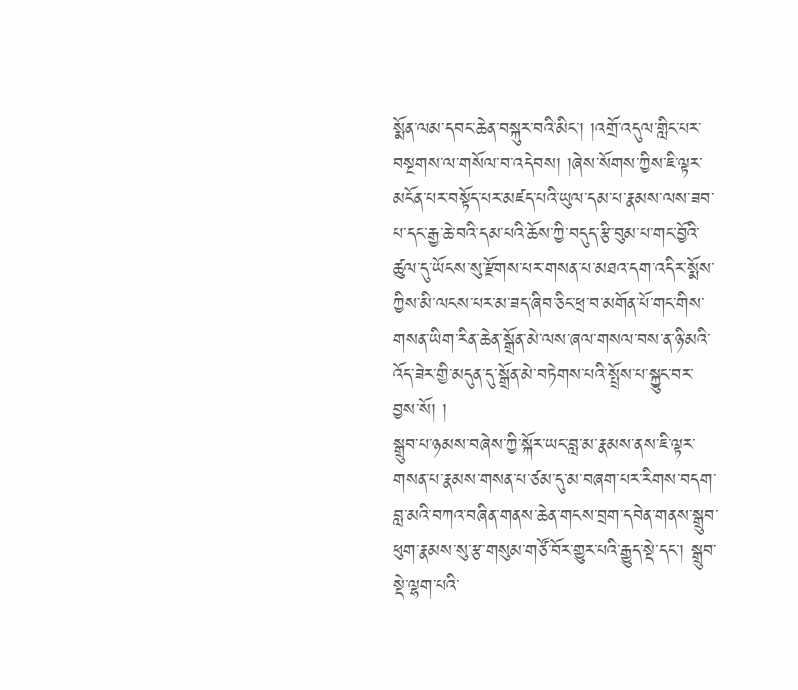སྨོན་ལམ་དབང་ཆེན་བསྐུར་བའི་མིང་། །འགྲོ་འདུལ་གླིང་པར་བསྔགས་ལ་གསོལ་བ་འདེབས། །ཞེས་སོགས་ཀྱིས་ཇི་ལྟར་མངོན་པར་བསྟོད་པར་མཛད་པའི་ཡུལ་དམ་པ་རྣམས་ལས་ཟབ་པ་དང་རྒྱ་ཆེ་བའི་དམ་པའི་ཆོས་ཀྱི་བདུད་རྩི་བུམ་པ་གང་བྱོའི་ཚུལ་དུ་ཡོངས་སུ་རྫོགས་པར་གསན་པ་མཐའ་དག་འདིར་སྨོས་ཀྱིས་མི་ལངས་པར་མ་ཟད་ཞིབ་ཅིང་ཕྲ་བ་མགོན་པོ་གང་གིས་གསན་ཡིག་རིན་ཆེན་སྒྲོན་མེ་ལས་ཞལ་གསལ་བས་ན་ཉི་མའི་འོད་ཟེར་གྱི་མདུན་དུ་སྒྲོན་མེ་བཏེགས་པའི་སྤྲོས་པ་སྐྱུང་བར་བྱས་སོ། །
སྒྲུབ་པ་ཉམས་བཞེས་ཀྱི་སྐོར་ཡང་བླ་མ་རྣམས་ནས་ཇི་ལྟར་གསན་པ་རྣམས་གསན་པ་ཙམ་དུ་མ་བཞག་པར་རིགས་བདག་བླ་མའི་བཀའ་བཞིན་གནས་ཆེན་གངས་བྲག་དབེན་གནས་སྒྲུབ་ཕུག་རྣམས་སུ་རྩ་གསུམ་གཙོ་བོར་གྱུར་པའི་རྒྱུད་སྡེ་དང་། སྒྲུབ་སྡེ་ལྷག་པའི་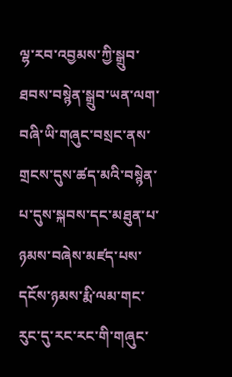ལྷ་རབ་འབྱམས་ཀྱི་སྒྲུབ་ཐབས་བསྙེན་སྒྲུབ་ཡན་ལག་བཞི་ཡི་གཞུང་བསྲང་ནས་གྲངས་དུས་ཚད་མའི་བསྙེན་པ་དུས་སྐབས་དང་མཐུན་པ་ཉམས་བཞེས་མཛད་པས་དངོས་ཉམས་རྨི་ལམ་གང་རུང་དུ་རང་རང་གི་གཞུང་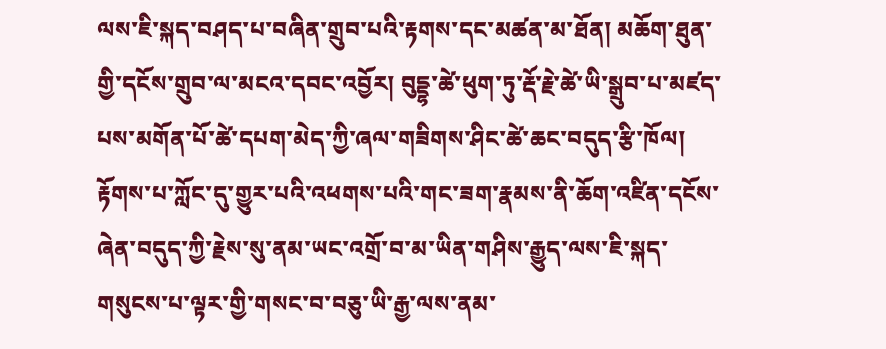ལས་ཇི་སྐད་བཤད་པ་བཞིན་གྲུབ་པའི་རྟགས་དང་མཚན་མ་ཐོན། མཆོག་ཐུན་གྱི་དངོས་གྲུབ་ལ་མངའ་དབང་འབྱོར། བུདྡྷ་ཚེ་ཕུག་ཏུ་རྡོ་རྗེ་ཚེ་ཡི་སྒྲུབ་པ་མཛད་པས་མགོན་པོ་ཚེ་དཔག་མེད་ཀྱི་ཞལ་གཟིགས་ཤིང་ཚེ་ཆང་བདུད་རྩི་ཁོལ། རྟོགས་པ་ཀློང་དུ་གྱུར་པའི་འཕགས་པའི་གང་ཟག་རྣམས་ནི་ཆོག་འཛིན་དངོས་ཞེན་བདུད་ཀྱི་རྗེས་སུ་ནམ་ཡང་འགྲོ་བ་མ་ཡིན་གཤིས་རྒྱུད་ལས་ཇི་སྐད་གསུངས་པ་ལྟར་གྱི་གསང་བ་བཅུ་ཡི་རྒྱ་ལས་ནམ་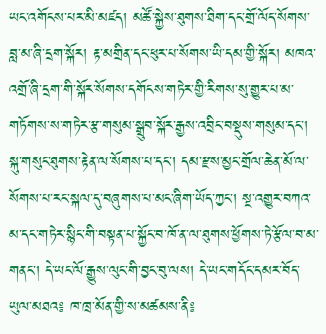ཡང་འགོངས་པར་མི་མཛད། མཚོ་སྐྱེས་ཐུགས་ཐིག་དང་གྲོ་ལོད་སོགས་བླ་མ་ཞི་དྲག་སྐོར། རྟ་མགྲིན་དང་ཕུར་པ་སོགས་ཡི་དམ་གྱི་སྐོར། མཁའ་འགྲོ་ཞི་དྲག་གི་སྐོར་སོགས་དགོངས་གཏེར་གྱི་རིགས་སུ་གྱུར་པ་མ་གཏོགས་ས་གཏེར་རྩ་གསུམ་སྒྲུབ་སྐོར་རྒྱས་འབྲིང་བསྡུས་གསུམ་དང་། སྐུ་གསུང་ཐུགས་རྟེན་ལ་སོགས་པ་དང་། དམ་རྫས་མྱང་གྲོལ་ཆེན་མོ་ལ་སོགས་པ་རང་སྐལ་དུ་བཞུགས་པ་མང་ཞིག་ཡོད་ཀྱང་། སྔ་འགྱུར་བཀའ་མ་དང་གཏེར་སྙིང་གི་བསྟན་པ་སྐྱོང་བ་ཁོ་ན་ལ་ཐུགས་ཕྱོགས་ཏེ་རྩོལ་བ་མ་གནང་། དེ་ཡང་ལོ་རྒྱུས་ལུང་གི་བྱང་བུ་ལས། དེ་ཡང་གདོང་དམར་བོད་ཡུལ་མཐའ༔ ཁ་ཁྲ་མོན་གྱི་ས་མཚམས་ནི༔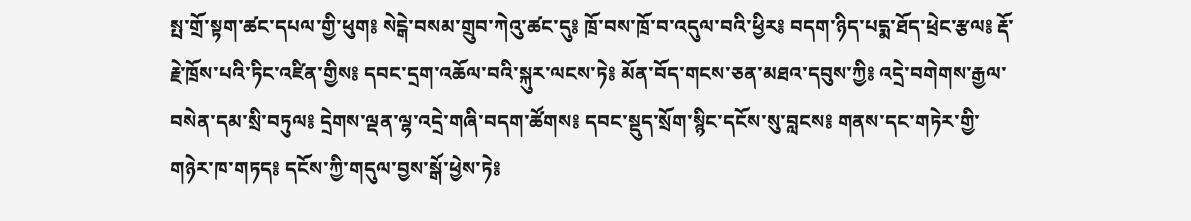སྤ་གྲོ་སྟག་ཚང་དཔལ་གྱི་ཕུག༔ སེངྒེ་བསམ་གྲུབ་ཀེའུ་ཚང་དུ༔ ཁྲོ་བས་ཁྲོ་བ་འདུལ་བའི་ཕྱིར༔ བདག་ཉིད་པདྨ་ཐོད་ཕྲེང་རྩལ༔ རྡོ་རྗེ་ཁྲོས་པའི་ཏིང་འཛིན་གྱིས༔ དབང་དྲག་འཆོལ་བའི་སྐུར་ལངས་ཏེ༔ མོན་བོད་གངས་ཅན་མཐའ་དབུས་ཀྱི༔ འདྲེ་བགེགས་རྒྱལ་བསེན་དམ་སྲི་བཏུལ༔ དྲེགས་ལྡན་ལྷ་འདྲེ་གཞི་བདག་ཚོགས༔ དབང་སྡུད་སྲོག་སྙིང་དངོས་སུ་བླངས༔ གནས་དང་གཏེར་གྱི་གཉེར་ཁ་གཏད༔ དངོས་ཀྱི་གདུལ་བྱས་སྒོ་ཕྱེས་ཏེ༔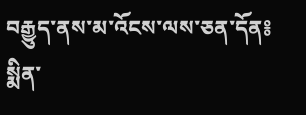བརྒྱུད་ནས་མ་འོངས་ལས་ཅན་དོན༔ སྨིན་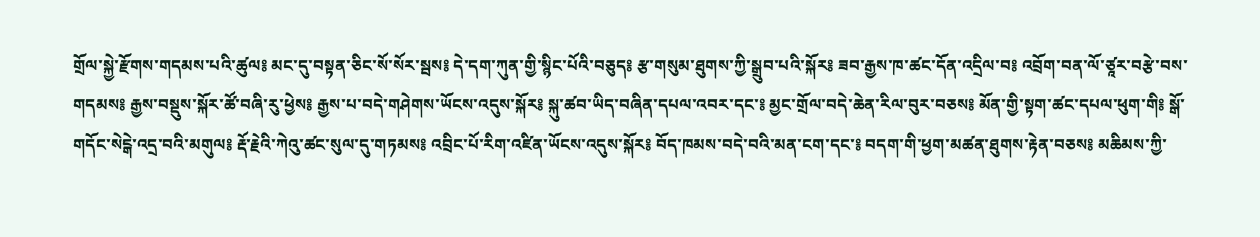གྲོལ་སྐྱེ་རྫོགས་གདམས་པའི་ཚུལ༔ མང་དུ་བསྟན་ཅིང་སོ་སོར་སྦས༔ དེ་དག་ཀུན་གྱི་སྙིང་པོའི་བཅུད༔ རྩ་གསུམ་ཐུགས་ཀྱི་སྒྲུབ་པའི་སྐོར༔ ཟབ་རྒྱས་ཁ་ཚང་དོན་འདྲིལ་བ༔ འབྲོག་བན་ལོ་ཙཱར་བརྩེ་བས་གདམས༔ རྒྱས་བསྡུས་སྐོར་ཚོ་བཞི་རུ་ཕྱེས༔ རྒྱས་པ་བདེ་གཤེགས་ཡོངས་འདུས་སྐོར༔ སྐུ་ཚབ་ཡིད་བཞིན་དཔལ་འབར་དང་༔ མྱང་གྲོལ་བདེ་ཆེན་རིལ་བུར་བཅས༔ མོན་གྱི་སྟག་ཚང་དཔལ་ཕུག་གི༔ སྒོ་གདོང་སེངྒེ་འདྲ་བའི་མགུལ༔ རྡོ་རྗེའི་ཀེའུ་ཚང་སུལ་དུ་གཏམས༔ འབྲིང་པོ་རིག་འཛིན་ཡོངས་འདུས་སྐོར༔ བོད་ཁམས་བདེ་བའི་མན་ངག་དང་༔ བདག་གི་ཕྱག་མཚན་ཐུགས་རྟེན་བཅས༔ མཆིམས་ཀྱི་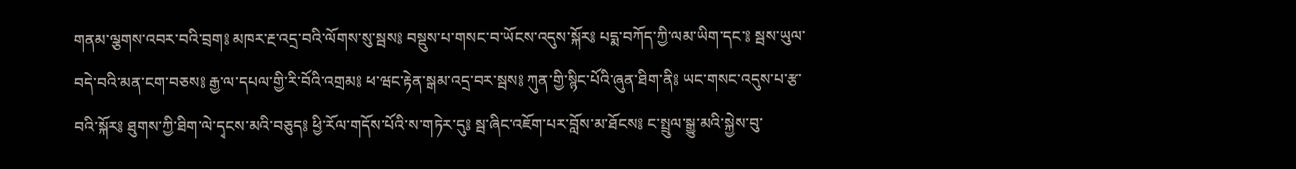གནམ་ལྕགས་འབར་བའི་བྲག༔ མཁར་རྔ་འདྲ་བའི་ལོགས་སུ་སྦས༔ བསྡུས་པ་གསང་བ་ཡོངས་འདུས་སྐོར༔ པདྨ་བཀོད་ཀྱི་ལམ་ཡིག་དང་༔ སྦས་ཡུལ་བདེ་བའི་མན་ངག་བཅས༔ རྒྱ་ལ་དཔལ་གྱི་རི་བོའི་འགྲམ༔ ཕ་ཝང་རྟེན་སྒམ་འདྲ་བར་སྦས༔ ཀུན་གྱི་སྙིང་པོའི་ཞུན་ཐིག་ནི༔ ཡང་གསང་འདུས་པ་རྩ་བའི་སྐོར༔ ཐུགས་ཀྱི་ཐིག་ལེ་དྭངས་མའི་བཅུད༔ ཕྱི་རོལ་གདོས་པོའི་ས་གཏེར་དུ༔ སྦ་ཞིང་འཇོག་པར་བློས་མ་ཐོངས༔ ང་སྤྲུལ་སྒྱུ་མའི་སྐྱེས་བུ་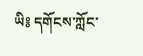ཡི༔ དགོངས་ཀློང་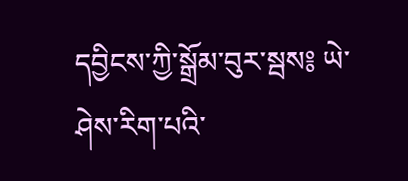དབྱིངས་ཀྱི་སྒྲོམ་བུར་སྦས༔ ཡེ་ཤེས་རིག་པའི་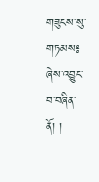གཟུངས་སུ་གཏམས༔ ཞེས་འབྱུང་བ་བཞིན་ནོ། །